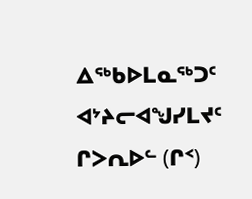ᐃᖅᑲᐅᒪᓇᖅᑐᑦ ᐊᔾᔨᓕᐊᖑᓯᒪᔪᑦ
ᒋᐳᕆᐅᓪ (ᒋᑉ)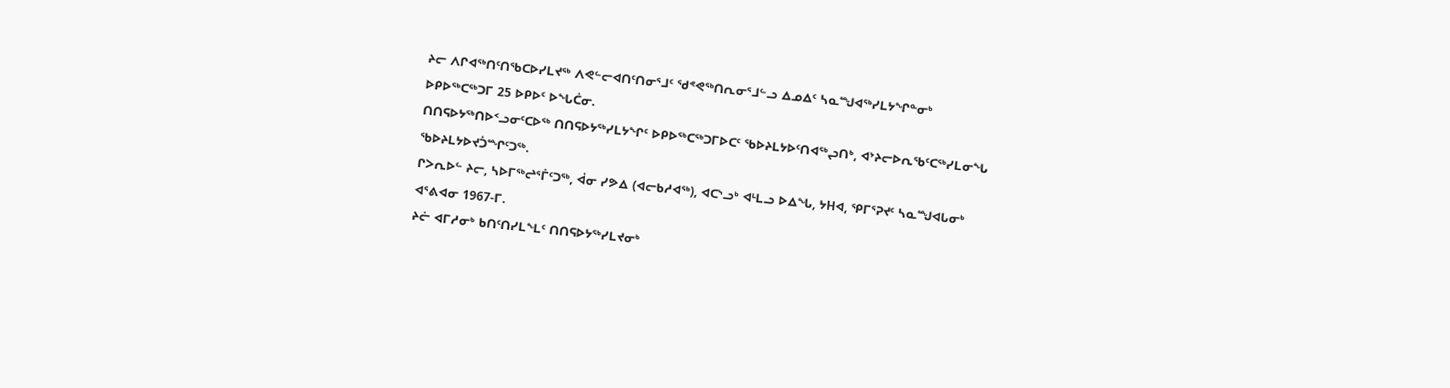ᔨᓕ ᐱᒋᐊᖅᑎᑦᑎᖃᑕᐅᓯᒪᔪᖅ ᐱᕙᓪᓕᐊᑎᑦᑎᓂᕐᒧᑦ ᖁᕝᕙᖅᑎᕆᓂᕐᒧᓪᓗ ᐃᓄᐃᑦ ᓴᓇᙳᐊᖅᓯᒪᔭᖏᓐᓂᒃ ᐅᑭᐅᖅᑕᖅᑐᒥ 25 ᐅᑭᐅᑦ ᐅᖓᑖᓂ.
ᑎᑎᕋᐅᔭᖅᑎᐅᑉᓗᓂᑦᑕᐅᖅ ᑎᑎᕋᐅᔭᖅᓯᒪᔭᖏᑦ ᐅᑭᐅᖅᑕᖅᑐᒥᐅᑕᑦ ᖃᐅᔨᒪᔭᐅᑦᑎᐊᖅᖢᑎᒃ, ᐊᔾᔨᓕᐅᕆᖃᑦᑕᖅᓯᒪᓂᖓ ᖃᐅᔨᒪᔭᐅᔪᑑᙱᑦᑐᖅ.
ᒋᐳᕆᐅᓪ ᔨᓕ, ᓴᐅᒥᖅᖠᕐᒦᑦᑐᖅ, ᐋᓂ ᓯᕗᐃ (ᐊᓕᑲᓱᐊᖅ), ᐊᑕᔅᓗᒃ ᐊᒻᒪᓗ ᐅᐃᖓ, ᔭHᐊ, ᕿᒥᕐᕈᔪᑦ ᓴᓇᙳᐊᒐᓂᒃ ᐊᕐᕕᐊᓂ 1967-ᒥ.
ᔨᓖ ᐊᒥᓱᓂᒃ ᑲᑎᑦᑎᓯᒪᖕᒪᑦ ᑎᑎᕋᐅᔭᖅᓯᒪᔪᓂᒃ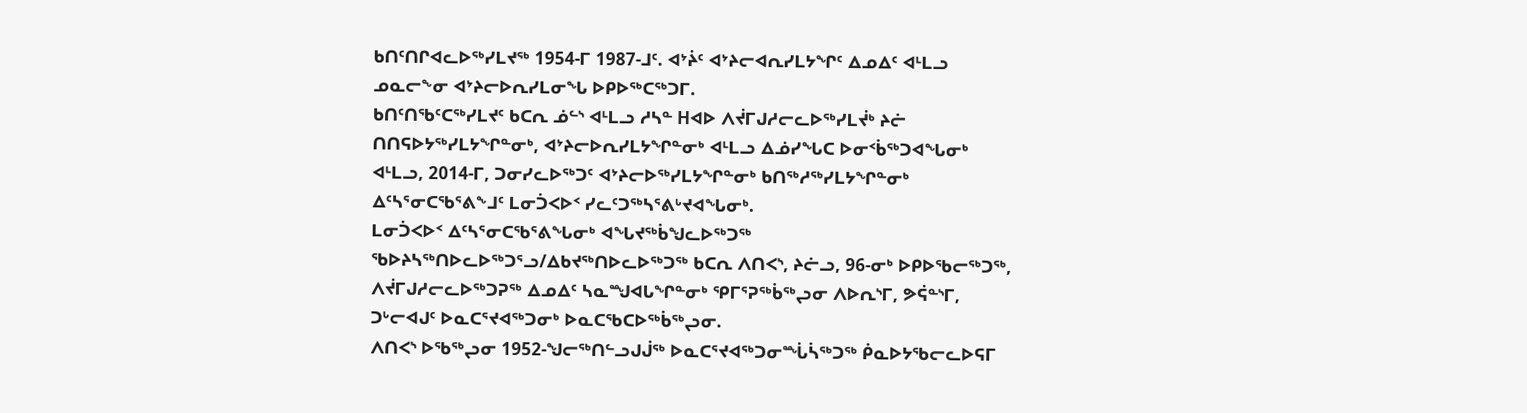ᑲᑎᑦᑎᒋᐊᓚᐅᖅᓯᒪᔪᖅ 1954-ᒥ 1987-ᒧᑦ. ᐊᔾᔩᑦ ᐊᔾᔨᓕᐊᕆᓯᒪᔭᖏᑦ ᐃᓄᐃᑦ ᐊᒻᒪᓗ ᓄᓇᓕᖕᓂ ᐊᔾᔨᓕᐅᕆᓯᒪᓂᖓ ᐅᑭᐅᖅᑕᖅᑐᒥ.
ᑲᑎᑦᑎᖃᑦᑕᖅᓯᒪᔪᑦ ᑲᑕᕆ ᓅᓪᔅ ᐊᒻᒪᓗ ᓱᓴᓐ Hᐊᐅ ᐱᔫᒥᒍᓱᓕᓚᐅᖅᓯᒪᔫᒃ ᔨᓖ ᑎᑎᕋᐅᔭᖅᓯᒪᔭᖏᓐᓂᒃ, ᐊᔾᔨᓕᐅᕆᓯᒪᔭᖏᓐᓂᒃ ᐊᒻᒪᓗ ᐃᓅᓯᖓᑕ ᐅᓂᑉᑳᖅᑐᐊᖓᓂᒃ ᐊᒻᒪᓗ, 2014-ᒥ, ᑐᓂᓯᓚᐅᖅᑐᑦ ᐊᔾᔨᓕᐅᖅᓯᒪᔭᖏᓐᓂᒃ ᑲᑎᖅᓱᖅᓯᒪᔭᖏᓐᓂᒃ ᐃᑦᓴᕐᓂᑕᖃᕐᕕᖕᒧᑦ ᒪᓂᑑᐸᐅᑉ ᓯᓚᑦᑐᖅᓴᕐᕕᒡᔪᐊᖓᓂᒃ.
ᒪᓂᑑᐸᐅᑉ ᐃᑦᓴᕐᓂᑕᖃᕐᕕᖓᓂᒃ ᐊᖓᔪᖅᑳᖑᓚᐅᖅᑐᖅ ᖃᐅᔨᓴᖅᑎᐅᓚᐅᖅᑐᕐᓗ/ᐃᑲᔪᖅᑎᐅᓚᐅᖅᑐᖅ ᑲᑕᕆ ᐱᑎᐸᔅ, ᔨᓖᓗ, 96-ᓂᒃ ᐅᑭᐅᖃᓕᖅᑐᖅ, ᐱᔫᒥᒍᓱᓕᓚᐅᖅᑐᕈᖅ ᐃᓄᐃᑦ ᓴᓇᙳᐊᒐᖏᓐᓂᒃ ᕿᒥᕐᕈᖅᑳᖅᖢᓂ ᐱᐅᕆᔅᒥ, ᕗᕌᓐᔅᒥ, ᑐᒡᓕᐊᒍᑦ ᐅᓇᑕᕐᔪᐊᖅᑐᓂᒃ ᐅᓇᑕᖃᑕᐅᖅᑳᖅᖢᓂ.
ᐱᑎᐸᔅ ᐅᖃᖅᖢᓂ 1952-ᖑᓕᖅᑎᓪᓗᒍᒎᖅ ᐅᓇᑕᕐᔪᐊᖅᑐᓂᙶᓵᖅᑐᖅ ᑮᓇᐅᔭᖃᓕᓚᐅᕋᒥ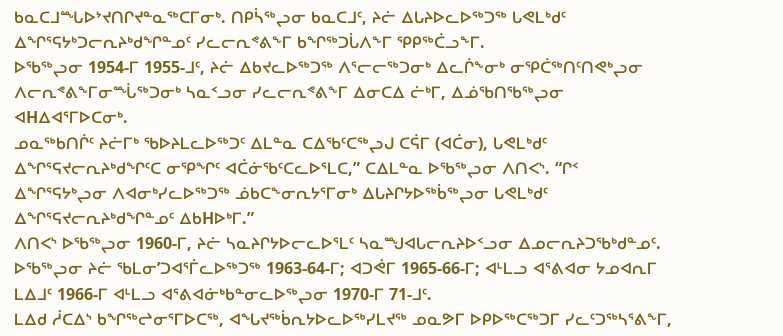ᑲᓇᑕᒧᙵᐅᔾᔪᑎᒋᔪᓐᓇᖅᑕᒥᓂᒃ. ᑎᑭᓵᖅᖢᓂ ᑲᓇᑕᒧᑦ, ᔨᓖ ᐃᒐᔨᐅᓚᐅᖅᑐᖅ ᒐᕙᒪᒃᑯᑦ ᐃᖏᕐᕋᔭᒃᑐᓕᕆᔨᒃᑯᖏᓐᓄᑦ ᓯᓚᓕᕆᕝᕕᖕᒥ ᑲᖏᖅᑐᒑᐱᖕᒥ ᕿᑭᖅᑖᓗᖕᒥ.
ᐅᖃᖅᖢᓂ 1954-ᒥ 1955-ᒧᑦ, ᔨᓖ ᐃᑲᔪᓚᐅᖅᑐᖅ ᐱᕐᓕᓕᖅᑐᓂᒃ ᐃᓚᒌᖕᓂᒃ ᓂᕿᑖᖅᑎᑦᑎᕙᒃᖢᓂ ᐱᓕᕆᕝᕕᖕᒥᓂᙶᖅᑐᓂᒃ ᓴᓇᑉᓗᓂ ᓯᓚᓕᕆᕝᕕᖕᒥ ᐃᓂᑕᐃ ᓖᒃᒥ, ᐃᓅᖃᑎᖃᖅᖢᓂ ᐊHᐃᐊᕐᒥᐅᑕᓂᒃ.
ᓄᓇᖅᑲᑎᒌᑦ ᔨᓖᒥᒃ ᖃᐅᔨᒪᓚᐅᖅᑐᑦ ᐃᒪᓐᓇ ᑕᐃᖃᑦᑕᖅᖢᒍ ᑕᕌᒥ (ᐊᑖᓂ), ᒐᕙᒪᒃᑯᑦ ᐃᖏᕐᕋᔪᓕᕆᔨᒃᑯᖏᑦᑕ ᓂᕿᖏᑦ ᐊᑖᓃᖃᑦᑕᓚᐅᕐᒪᑕ,” ᑕᐃᒪᓐᓇ ᐅᖃᖅᖢᓂ ᐱᑎᐸᔅ. “ᒋᑉ ᐃᖏᕐᕋᔭᒃᖢᓂ ᐱᐊᓂᒃᓯᓚᐅᖅᑐᖅ ᓅᑲᑕᖕᓂᕆᔭᕐᒥᓂᒃ ᐃᒐᔨᒋᔭᐅᖅᑳᖅᖢᓂ ᒐᕙᒪᒃᑯᑦ ᐃᖏᕐᕋᔪᓕᕆᔨᒃᑯᖏᓐᓄᑦ ᐃᑲHᐅᒃᒥ.”
ᐱᑎᐸᔅ ᐅᖃᖅᖢᓂ 1960-ᒥ, ᔨᓖ ᓴᓇᔨᒋᔭᐅᓕᓚᐅᕐᒪᑦ ᓴᓇᙳᐊᒐᓕᕆᔨᐅᑉᓗᓂ ᐃᓄᓕᕆᔨᑐᖃᒃᑯᓐᓄᑦ.
ᐅᖃᖅᖢᓂ ᔨᓖ ᖃᒪᓂ’ᑐᐊᕐᒦᓚᐅᖅᑐᖅ 1963-64-ᒥ; ᐊᑐᕚᒥ 1965-66-ᒥ; ᐊᒻᒪᓗ ᐊᕐᕕᐊᓂ ᔭᓄᐊᕆᒥ ᒪᐃᒧᑦ 1966-ᒥ ᐊᒻᒪᓗ ᐊᕐᕕᐊᓃᒃᑲᓐᓂᓚᐅᖅᖢᓂ 1970-ᒥ 71-ᒧᑦ.
ᒪᐃᑯ ᓲᑕᐃᔅ ᑲᖏᖅᖠᓂᕐᒥᐅᑕᖅ, ᐊᖓᔪᖅᑳᕆᔭᐅᓚᐅᖅᓯᒪᔪᖅ ᓄᓇᕗᒥ ᐅᑭᐅᖅᑕᖅᑐᒥ ᓯᓚᑦᑐᖅᓴᕐᕕᖕᒥ,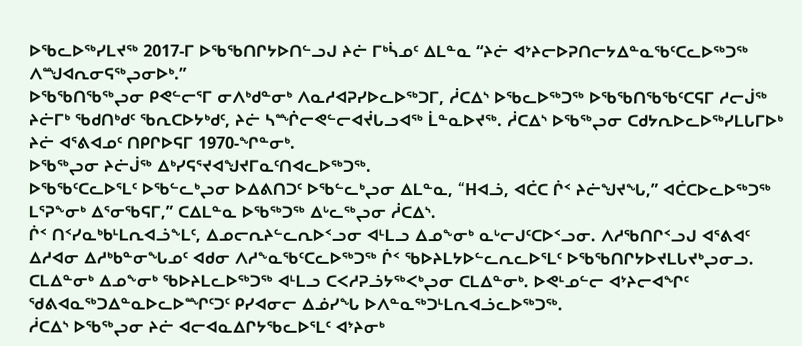ᐅᖃᓚᐅᖅᓯᒪᔪᖅ 2017-ᒥ ᐅᖃᖃᑎᒋᔭᐅᑎᓪᓗᒍ ᔨᓖ ᒥᒃᓵᓄᑦ ᐃᒪᓐᓇ “ᔨᓖ ᐊᔾᔨᓕᐅᕈᑎᓕᔭᐃᓐᓇᖃᑦᑕᓚᐅᖅᑐᖅ ᐱᙳᐊᕆᓂᕋᖅᖢᓂᐅᒃ.”
ᐅᖃᖃᑎᖃᖅᖢᓂ ᑭᕙᓪᓕᕐᒥ ᓂᐱᒃᑯᓐᓂᒃ ᐱᓇᓱᐊᕈᓯᐅᓚᐅᖅᑐᒥ, ᓲᑕᐃᔅ ᐅᖃᓚᐅᖅᑐᖅ ᐅᖃᖃᑎᖃᖃᑦᑕᕋᒥ ᓱᓕᒎᖅ ᔨᓖᒥᒃ ᖃᑯᑎᒃᑯᑦ ᖃᕆᑕᐅᔭᒃᑯᑦ, ᔨᓖ ᓴᙲᓕᕙᓪᓕᐊᔫᒐᓗᐊᖅ ᒫᓐᓇᐅᔪᖅ. ᓲᑕᐃᔅ ᐅᖃᖅᖢᓂ ᑕᑯᔭᕆᐅᓚᐅᖅᓯᒪᒐᒥᐅᒃ ᔨᓖ ᐊᕐᕕᐊᓄᑦ ᑎᑭᒋᐅᕋᒥ 1970-ᖏᓐᓂᒃ.
ᐅᖃᖅᖢᓂ ᔨᓖᒎᖅ ᐃᒃᓯᕋᕐᔪᐊᖑᔪᒥᓇᑦᑎᐊᓚᐅᖅᑐᖅ.
ᐅᖃᖃᑦᑕᓚᐅᕐᒪᑦ ᐅᖃᓪᓚᒃᖢᓂ ᐅᐃᕕᑎᑐᑦ ᐅᖃᓪᓚᒃᖢᓂ ᐃᒪᓐᓇ, “Hᐊᓘ, ᐊᑖᑕ ᒌᑉ ᔨᓖᖑᔪᖓ,” ᐊᑖᑕᐅᓚᐅᖅᑐᖅ ᒪᕐᕈᖕᓂᒃ ᐃᕐᓂᖃᕋᒥ,” ᑕᐃᒪᓐᓇ ᐅᖃᖅᑐᖅ ᐃᒡᓚᖅᖢᓂ ᓲᑕᐃᔅ.
ᒌᑉ ᑎᑉᓯᓇᒃᑲᒻᒪᕆᐊᓘᖕᒪᑦ, ᐃᓄᓕᕆᔨᓪᓚᕆᐅᑉᓗᓂ ᐊᒻᒪᓗ ᐃᓄᖕᓂᒃ ᓇᒡᓕᒍᑦᑕᐅᑉᓗᓂ. ᐱᓱᖃᑎᒋᑉᓗᒍ ᐊᕐᕕᐊᑦ ᐃᓱᐊᓂ ᐃᓱᒃᑲᓐᓂᖓᓄᑦ ᐊᑯᓂ ᐱᓱᖕᓇᖃᑦᑕᓚᐅᖅᑐᖅ ᒌᑉ ᖃᐅᔨᒪᔭᐅᓪᓚᕆᓚᐅᕐᒪᑦ ᐅᖃᖃᑎᒋᔭᐅᔪᒪᒐᔪᒃᖢᓂᓗ. ᑕᒪᐃᓐᓂᒃ ᐃᓄᖕᓂᒃ ᖃᐅᔨᒪᓚᐅᖅᑐᖅ ᐊᒻᒪᓗ ᑕᐸᓱᕈᓘᔭᖅᐸᒃᖢᓂ ᑕᒪᐃᓐᓂᒃ. ᐅᕙᒻᓄᓪᓕ ᐊᔾᔨᓕᐊᖏᑦ ᖁᕕᐊᓇᖅᑐᐃᓐᓇᐅᓚᐅᙱᑦᑐᑦ ᑭᓯᐊᓂᓕ ᐃᓅᓯᖓ ᐅᐱᓐᓇᖅᑐᒻᒪᕆᐊᓘᓚᐅᖅᑐᖅ.
ᓲᑕᐃᔅ ᐅᖃᖅᖢᓂ ᔨᓖ ᐊᓕᐊᓇᐃᒋᔭᖃᓚᐅᕐᒪᑦ ᐊᔾᔨᓂᒃ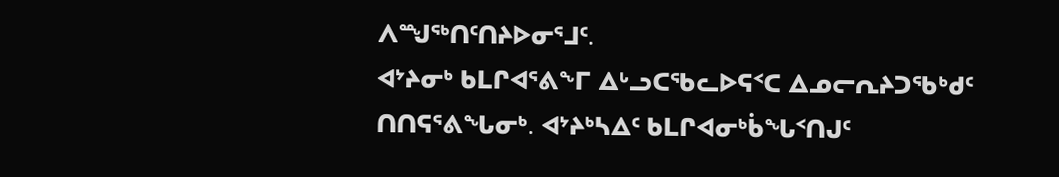ᐱᙳᖅᑎᑦᑎᔨᐅᓂᕐᒧᑦ.
ᐊᔾᔨᓂᒃ ᑲᒪᒋᐊᕐᕕᖕᒥ ᐃᒡᓗᑕᖃᓚᐅᕋᑉᑕ ᐃᓄᓕᕆᔨᑐᖃᒃᑯᑦ ᑎᑎᕋᕐᕕᖓᓂᒃ. ᐊᔾᔨᒃᓴᐃᑦ ᑲᒪᒋᐊᓂᒃᑳᖓᑉᑎᒍᑦ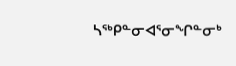ᓴᖅᑭᓐᓂᐊᕐᓂᖏᓐᓂᒃ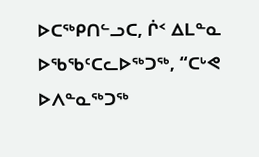ᐅᑕᖅᑭᑎᓪᓗᑕ, ᒌᑉ ᐃᒪᓐᓇ ᐅᖃᖃᑦᑕᓚᐅᖅᑐᖅ, “ᑕᒡᕙ ᐅᐱᓐᓇᖅᑐᖅ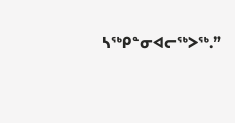ᓴᖅᑭᓐᓂᐊᓕᖅᐳᖅ.”